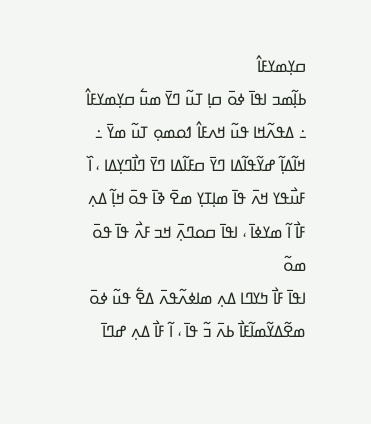ߛߌ߲ߘߌߓߊ߮
ߕߊ߲߬ߘߏ ߊߟߊ߫ ߦߋ߫ ߛߊ߲ ߠߎ߬ ߣߌ߫ ߘߎ߱ ߛߌ߲ߘߌߓߊ߮ ߸ ߡߟߍ߬ߞߊ ߟߎ߬ ߞߍߓߊ߮ ߗߋߘߋ߲ ߠߎ߬ ߘߌ߫ ߸ ߞߊ߬ߡߊ߲߬ ߝߌ߬ߟߊ߬ߡߊ ߣߌ߫ ߛߓߊ߬ߡߊ ߣߌ߫ ߣߊ߯ߣߌ߲ߡߊ ، ߊ߰ ߓߎ߯ߟߌ ߞߍ߫ ߟߊ߫ ߘߊ߲ߠߌ߲ ߘߐ߫ ߢߊ߫ ߟߋ߫ ߞߊ߲߬ ߡߍ߲ ߓߊ߯ ߊ߬ ߘߌߦߊ߫ ، ߊߟߊ߫ ߛߋߣߍ߲߫ ߞߏ ߓߍ߯ ߟߊ߫ ߟߋ߫ ߘߋ߬
ߊߟߊ߫ ߓߊ߯ ߤߌߣߊ ߡߍ߲ ߘߊߦߍ߬ߟߍ߫ ߡߐ߱ ߟߎ߬ ߦߋ߫ ߘߐ߬ߡߌ߬ߘߊ߬ߓߊ߯ ߕߍ߫ ߏ߬ ߟߊ߫ ، ߊ߬ ߓߊ߯ ߡߍ߲ ߝߣߊ߫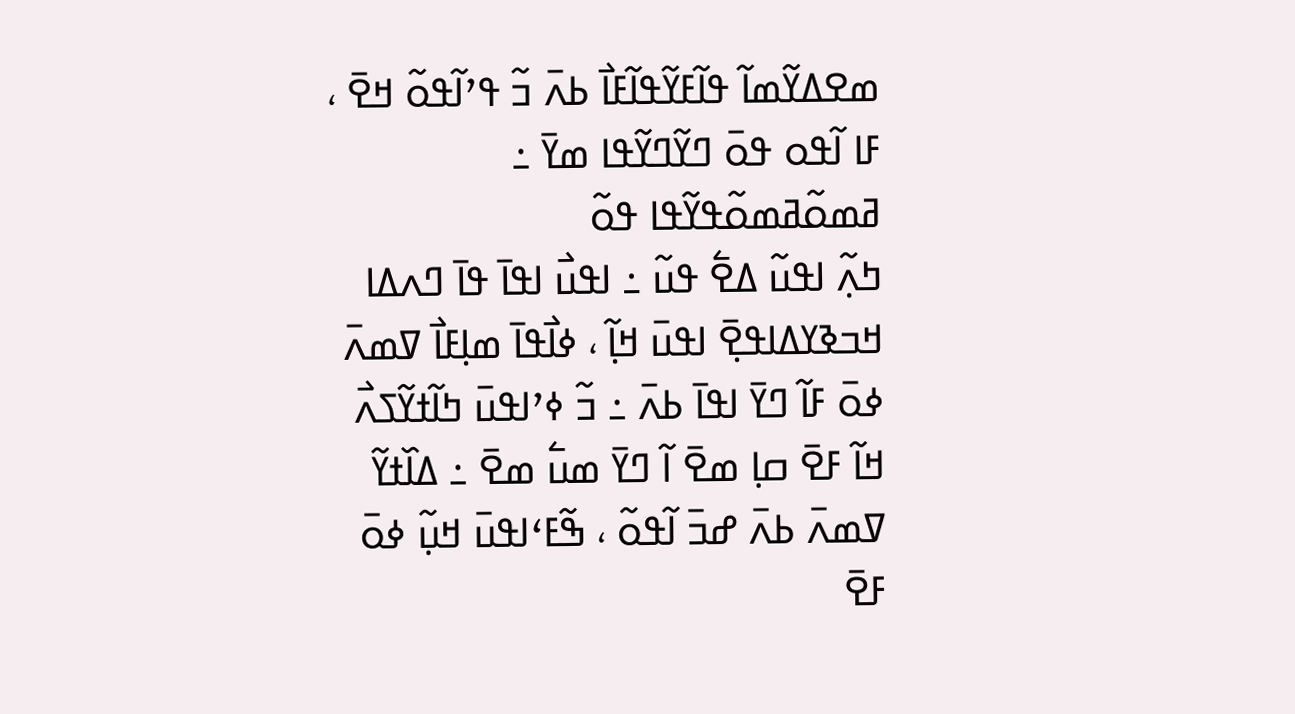ߘߐߡߌ߬ߘߊ߬ ߟߊ߬ߓߌ߬ߟߊ߬ߓߊ߯ ߕߍ߫ ߏ߬ ߟߴߊ߬ߟߋ߬ ߞߐ߫ ، ߓߊ ߊ߬ߟߋ ߟߋ߫ ߣߌ߬ߣߌ߬ߟߊ ߘߌ߫ ߸ ߥߘߋ߬ߥߘߋ߬ߟߌ߬ߟߊ ߟߋ߬
ߤߍ߲߬ ߊߟߎ߬ ߡߐ߱ ߟߎ߬ ߸ ߊߟߎ߯ ߊߟߊ߫ ߟߊ߫ ߣߍߡߊ ߞߏߢߌߡߊߟߐ߲߫ ߊߟߎ߫ ߞߊ߲߬ ، ߦߊ߯ߟߊ߫ ߘߊ߲ߓߊ߯ ߜߘߍ߫ ߦߋ߫ ߓߊ߬ ߣߌ߫ ߊߟߊ߫ ߕߍ߫ ߸ ߏ߬ ߦߴߊߟߎ߫ ߤߊ߬ߙߌ߬ߖߍ߯ ߞߊ߬ ߓߐ߫ ߛߊ߲ ߘߐ߫ ߊ߬ ߣߌ߫ ߘߎ߱ ߘߐ߫ ߸ ߡߊ߰ߙߌ߬ ߜߘߍ߫ ߕߍ߫ ߝߏ߫ ߊ߬ߟߋ߬ ، ߒ߬ߓߵߊߟߎ߫ ߞߎ߲߬ ߦߋ߫ ߓߐ߫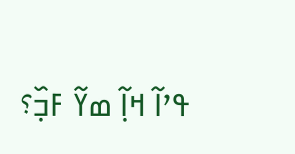ߟߴߊ߬ ߞߊ߲߬ ߘߌ߬ ߓߏ߲߰؟